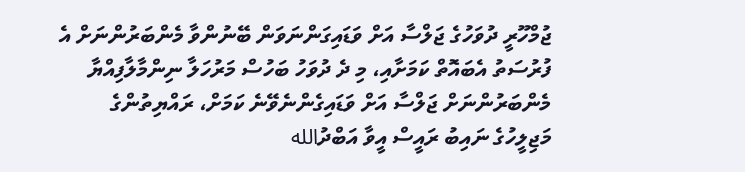ޖުމްހޫރީ ދުވަހުގެ ޖަލްސާ އަށް ވަޑައިގަންނަވަން ބޭނުންވާ މެންބަރުންނަށް އެ ފުރުސަތު އެބައޮތް ކަމަށާއި، މި ދެ ދުވަހު ބަހުސް މަރުހަލާ ނިންމާލާފިއްޔާ މެންބަރުންނަށް ޖަލްސާ އަށް ވަޑައިގެންނެވޭނެ ކަމަށް، ރައްޔިތުންގެ މަޖިލީހުގެ ނައިބު ރައީސް އީވާ އަބްދުالله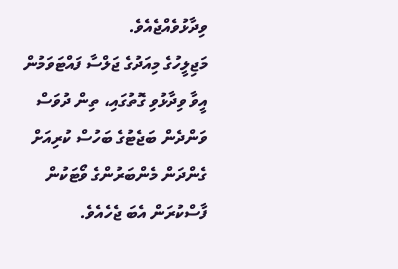ވިދާޅުވެއްޖެއެވެ.
މަޖިލީހުގެ މިއަދުގެ ޖަލްސާ ފައްޓަވަމުން އީވާ ވިދާޅުވި ގޮތުގައި، ތިން ދުވަސް ވަންދެން ބަޖެޓުގެ ބަހުސް ކުރިއަށް ގެންދަން މެންބަރުންގެ ވޯޓަކުން ފާސްކުރަން އެބަ ޖެހެއެވެ.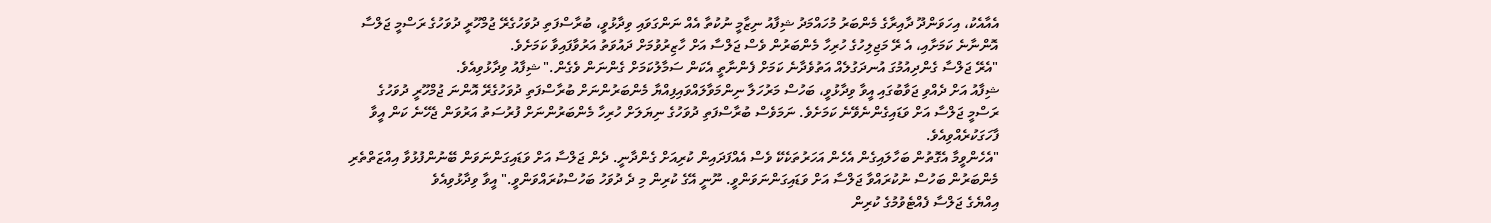އެއާއެކު، އިހަވަންދޫ ދާއިރާގެ މެންބަރު މުހައްމަދު ޝިފާއު ނިޒާމީ ނުކުތާ އެއް ނަންގަވައި ވިދާޅުވީ، ބުރާސްފަތި ދުވަހުގެރޭ ޖުމްހޫރީ ދުވަހުގެ ރަސްމީ ޖަލްސާ އޮންނާނެ ކަމަށާއި، އެ ރޭ މަޖިލިހުގެ ހުރިހާ މެންބަރުން ވެސް ޖަލްސާ އަށް ހާޒިރުވުމަށް ދައުވަތު އަރުވާފައިވާ ކަމަށެވެ.
"އެރޭ ޖަލްސާ ގެންދިއުމުގަ އުނދަގުލެއް އަތުވެދާނެ ކަމަށް ފެންނާތީ އެކަން ސަމާލުކަމަށް ގެންނަން ވެގެން." ޝިފާއު ވިދާޅުވިއެވެ.
ޝިފާއު އަށް ދެއްވި ޖަވާބުގައި އީވާ ވިދާޅުވީ، ބަހުސް މަރުހަލާ ނިންމަވާލައްވައިފިއްޔާ މެންބަރުންނަށް ބުރާސްފަތި ދުވަހުގެރޭ އޮންނަ ޖުމްހޫރީ ދުވަހުގެ ރަސްމީ ޖަލްސާ އަށް ވަޑައިގެންނެވޭނެ ކަމަށެވެ. ނަމަވެސް ބުރާސްފަތި ދުވަހުގެ ނިޔަލަށް ހުރިހާ މެންބަރުންނަށް ފުރުސަތު އަރުވަން ޖެހޭނެ ކަން އީވާ ފާހަގަކުރެއްވިއެވެ.
"އެހެންވީމާ އެގޮތުން ބަހާލައިގެން އެހެން އަހަރުތަކެކޭ ވެސް އެއްފަދައިން ކުރިއަށް ގެންދާނީ. ދެން ޖަލްސާ އަށް ވަޑައިގަންނަވަން ބޭނުންފުޅުވާ އިއްޒަތްތެރި މެންބަރުން ބަހުސް ނުކުރައްވާ ޖަލްސާ އަށް ވަޑައިގަންނަވަންވީ. ނޫނީ އޭގެ ކުރިން މި ދެ ދުވަހު ބަހުސްކުރައްވަންވީ." އީވާ ވިދާޅުވިއެވެ
އިއްޔެގެ ޖަލްސާ ފެއްޓެވުމުގެ ކުރިން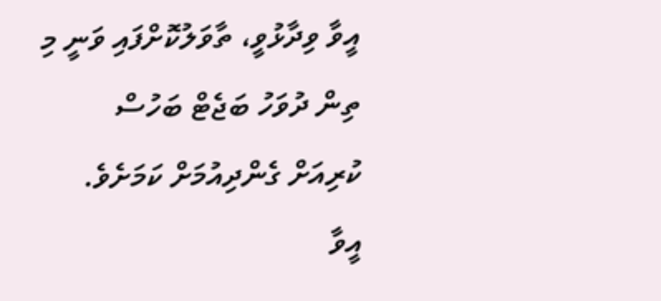އީވާ ވިދާޅުވީ، ތާވަލުކޮށްފައި ވަނީ މި ތިން ދުވަހު ބަޖެޓް ބަހުސް ކުރިއަށް ގެންދިއުމަށް ކަމަށެވެ.
އީވާ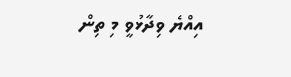އިއްޔެ ވިދާޅުވީ މި ތިން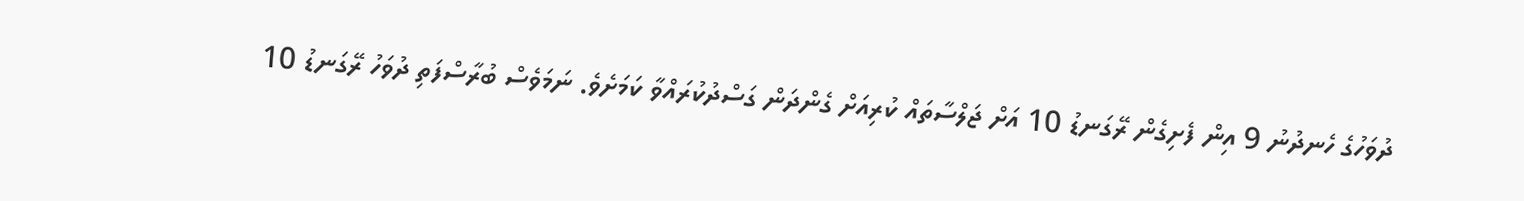ދުވަހުގެ ހެނދުނު 9 އިން ފެށިގެން ރޭގަނޑު 10 އަށް ޖަލްސާތައް ކުރިއަށް ގެންދަން ގަސްދުކުރައްވާ ކަމަށެވެ. ނަމަވެސް ބުރާސްފަތި ދުވަހު ރޭގަނޑު 10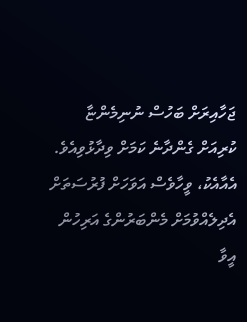ޖަހާއިރަށް ބަހުސް ނުނިމެންޏާ ކުރިއަށް ގެންދާނެ ކަމަށް ވިދާޅުވިއެވެ. އެއާއެކު، ވީހާވެސް އަވަހަށް ފުރުސަތަށް އެދިލެއްވުމަށް މެންބަރުންގެ އަރިހުން އީވާ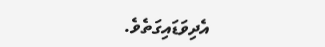އެދިވަޑައިގަތެވެ.